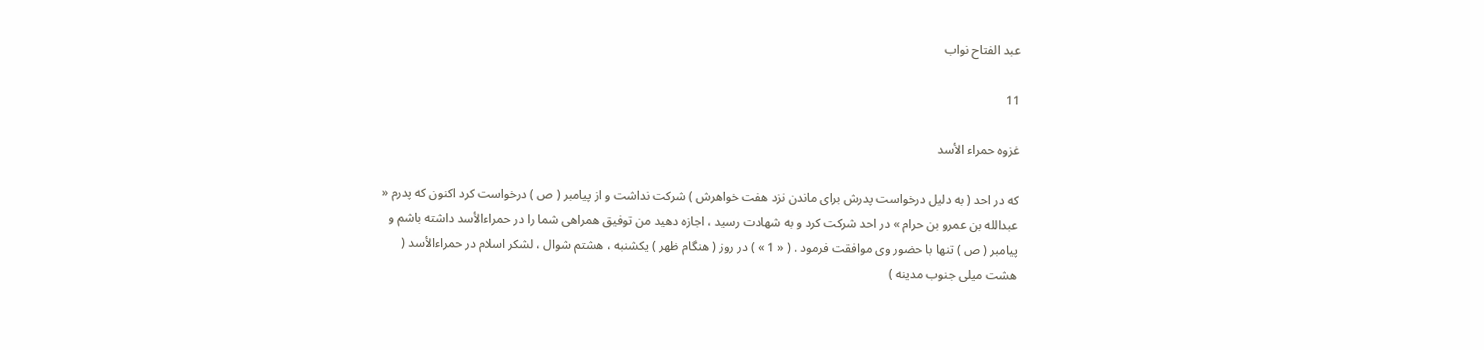عبد الفتاح نواب

11

غزوه حمراء الأسد

كه در احد ( به دليل درخواست پدرش براى ماندن نزد هفت خواهرش ) شركت نداشت و از پيامبر ( ص ) درخواست كرد اكنون كه پدرم « عبدالله بن عمرو بن حرام » در احد شركت كرد و به شهادت رسيد ، اجازه دهيد من توفيق همراهى شما را در حمراءالأسد داشته باشم و پيامبر ( ص ) تنها با حضور وى موافقت فرمود . ( « 1 » ) در روز ( هنگام ظهر ) يكشنبه ، هشتم شوال ، لشكر اسلام در حمراءالأسد ( هشت ميلى جنوب مدينه )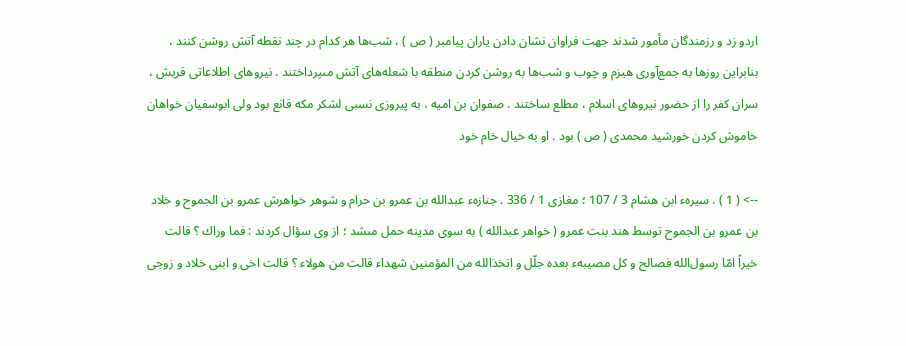اردو زد و رزمندگان مأمور شدند جهت فراوان نشان دادن ياران پيامبر ( ص ) ، شب‌ها هر كدام در چند نقطه آتش روشن كنند ، بنابراين روزها به جمع‌آورى هيزم و چوب و شب‌ها به روشن كردن منطقه با شعله‌هاى آتش مىپرداختند . نيروهاى اطلاعاتى قريش ، سران كفر را از حضور نيروهاى اسلام ، مطلع ساختند . صفوان بن اميه ، به پيروزى نسبى لشكر مكه قانع بود ولى ابوسفيان خواهان خاموش كردن خورشيد محمدى ( ص ) بود . او به خيال خام خود

--> ( 1 ) . سيرهء ابن هشام 3 / 107 ؛ مغازى 1 / 336 . جنازهء عبدالله بن عمرو بن حرام و شوهر خواهرش عمرو بن الجموح و خلاد بن عمرو بن الجموح توسط هند بنت عمرو ( خواهر عبدالله ) به سوى مدينه حمل مىشد ؛ از وى سؤال كردند : فما وراك ؟ قالت خيراً امّا رسول‌الله فصالح و كل مصيبهء بعده جلّل و اتخذالله من المؤمنين شهداء قالت من هولاء ؟ قالت اخى و ابنى خلاد و زوجى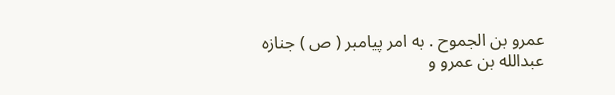عمرو بن الجموح . به امر پيامبر ( ص ) جنازه عبدالله بن عمرو و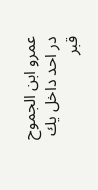عمرو ابن الجموح در احد داخل يك قبر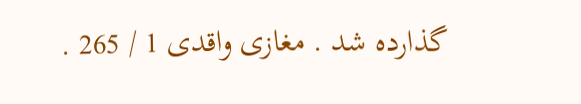گذارده شد . مغازى واقدى 1 / 265 .